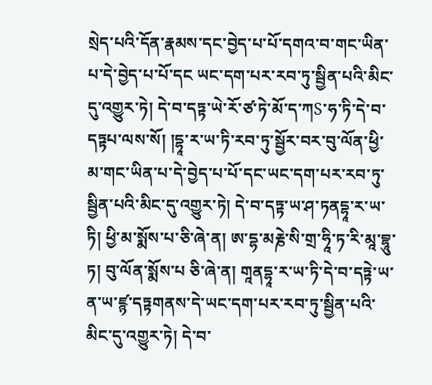སྲེད་པའི་དོན་རྣམས་དང་བྱེད་པ་པོ་དགའ་བ་གང་ཡིན་པ་དེ་བྱེད་པ་པོ་དང ཡང་དག་པར་རབ་ཏུ་སྦྱིན་པའི་མིང་དུ་འགྱུར་ཏེ། དེ་བ་དཏྟ་ཡེ་རོ་ཙ་ཏེ་མོ་ད་ཀS་ཧ་ཏི་དེ་བ་དཏྟཔ་ལས་སོ། །དྷཱ་ར་ཡ་ཏི་རབ་ཏུ་སྦྱོར་བར་བུ་ལོན་ཕྱི་མ་གང་ཡིན་པ་དེ་བྱེད་པ་པོ་དང་ཡང་དག་པར་རབ་ཏུ་སྦྱིན་པའི་མིང་དུ་འགྱུར་ཏེ། དེ་བ་དཏྟ་ཡ་ཤ་ཏནདྷཱ་ར་ཡ་ཏི། ཕྱི་མ་སྨོས་པ་ཅི་ཞེ་ན། ཨ་དྷ་མརྞེ་སི་གྲ་ཧཱི་ཏ་རི་མཱ་བྷཱུ་ཏ། བུ་ལོན་སྨོས་པ ཅི་ཞེ་ན། གཱནདྷཱ་ར་ཡ་ཏི་དེ་བ་དཏྟེ་ཡ་ན་ཡ་ཛྙ་དཏྟགནས་དེ་ཡང་དག་པར་རབ་ཏུ་སྦྱིན་པའི་མིང་དུ་འགྱུར་ཏེ། དེ་བ་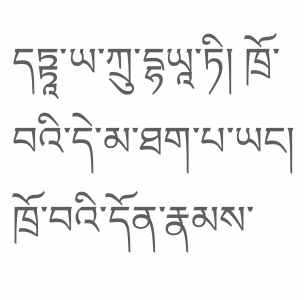དཏྟཱ་ཡ་ཀྲུ་དྷཡཱ་ཏི། ཁྲོ་བའི་དེ་མ་ཐག་པ་ཡང། ཁྲོ་བའི་དོན་རྣམས་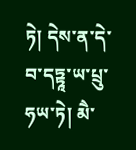ཏེ། དེས་ན་དེ་བ་དཏྟཱ་ཡ་པྲུ་ཧཡ་ཏེ། མཻ་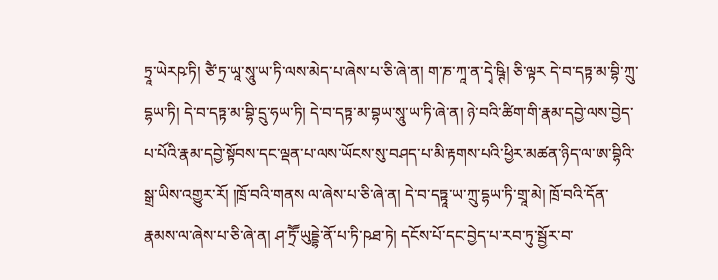ཏྲཱ་ཡེརཥ་ཏི། ཙཻ་ཏྲ་ཡཱ་སཱུ་ཡ་ཏི་ལས་མེད་པ་ཞེས་པ་ཅི་ཞེ་ན། ག་ཎ་ཀཱ་ན་དྭེ་ཥྚི། ཅི་ལྟར དེ་བ་དཏྟ་མ་བྷི་ཀྲུ་དྷཡ་ཏི། དེ་བ་དཏྟ་མ་བྷི་དྲུ་ཧཡ་ཏི། དེ་བ་དཏྟ་མ་བྷཡ་སཱུ་ཡ་ཏི་ཞེ་ན། ཉེ་བའི་ཚིག་གི་རྣམ་དབྱེ་ལས་བྱེད་པ་པོའི་རྣམ་དབྱེ་སྟོབས་དང་ལྡན་པ་ལས་ཡོངས་སུ་བཤད་པ་མི་རྟགས་པའི་ཕྱིར་མཚན་ཉིད་ལ་ཨ་བྷིའི་སྒྲ་ཡིས་འགྱུར་རོ། །ཁྲོ་བའི་གནས ལ་ཞེས་པ་ཅི་ཞེ་ན། དེ་བ་དཏྟཱ་ཡ་ཀྲུ་དྷཡ་ཏི་གྲཱ་མེ། ཁྲོ་བའི་དོན་རྣམས་ལ་ཞེས་པ་ཅི་ཞེ་ན། ཤ་ཏྲཽ་ཡུདྡྷེ་ནོ་པ་ཏི་ཥཐ་ཏེ། དངོས་པོ་དང་བྱེད་པ་རབ་ཏུ་སྦྱོར་བ་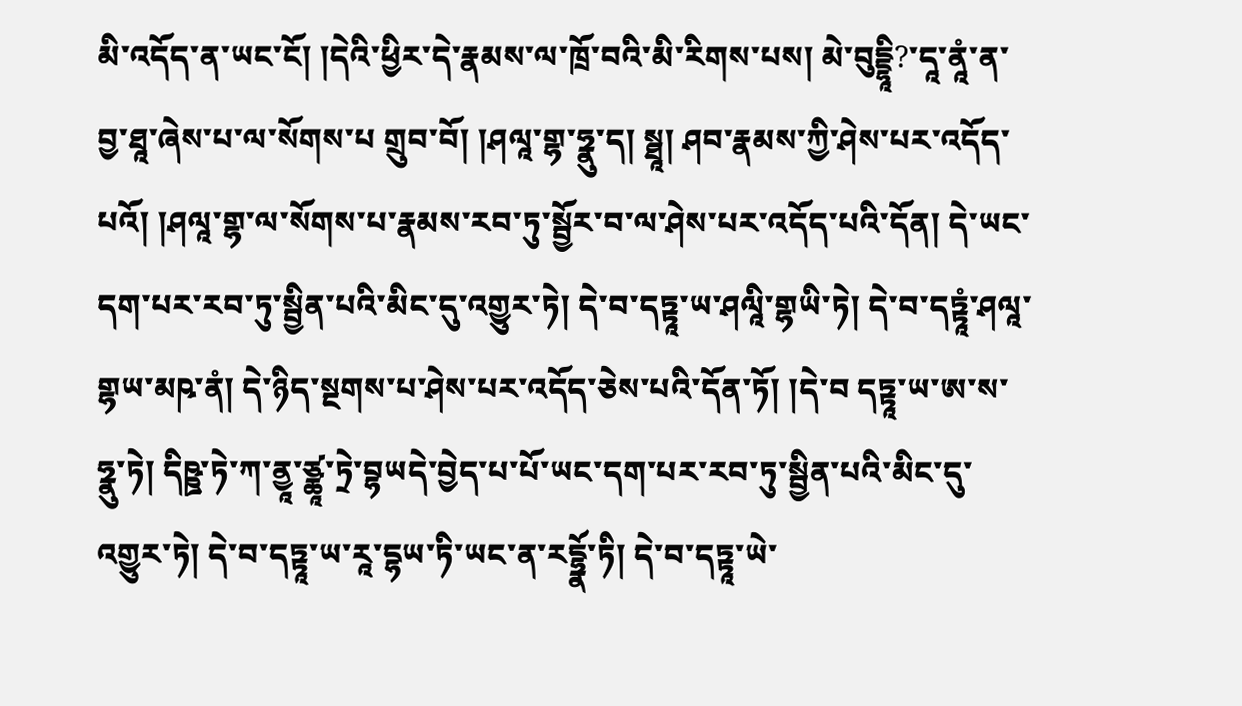མི་འདོད་ན་ཡང་ངོ། །དེའི་ཕྱིར་དེ་རྣམས་ལ་ཁྲོ་བའི་མི་རིགས་པས། མེ་བུདྡྷཱི?་དཱ་ནཱཾ་ན་བྱ་ཐཱ་ཞེས་པ་ལ་སོགས་པ གྲུབ་བོ། །ཤལཱ་གྷ་ཧྣུ་ད། སྠཱ། ཤབ་རྣམས་ཀྱི་ཤེས་པར་འདོད་པའོ། །ཤལཱ་གྷ་ལ་སོགས་པ་རྣམས་རབ་ཏུ་སྦྱོར་བ་ལ་ཤེས་པར་འདོད་པའི་དོན། དེ་ཡང་དག་པར་རབ་ཏུ་སྦྱིན་པའི་མིང་དུ་འགྱུར་ཏེ། དེ་བ་དཏྟཱ་ཡ་ཤལཱི་གྷཡི་ཏེ། དེ་བ་དཏྟཱཾ་ཤལཱ་གྷཡ་མཥ་ནཾ། དེ་ཉིད་སྔགས་པ་ཤེས་པར་འདོད་ཅེས་པའི་དོན་ཏོ། །དེ་བ དཏྟཱ་ཡ་ཨ་ས་ཧྣུ་ཏེ། དིཥྛ་ཏེ་ཀ་ནྱཱ་ཙྪཱ་ཏྲེ་བྷཡདེ་བྱེད་པ་པོ་ཡང་དག་པར་རབ་ཏུ་སྦྱིན་པའི་མིང་དུ་འགྱུར་ཏེ། དེ་བ་དཏྟཱ་ཡ་རཱ་དྷཡ་ཏི་ཡང་ན་རདྷྣོ་ཏི། དེ་བ་དཏྟཱ་ཡེ་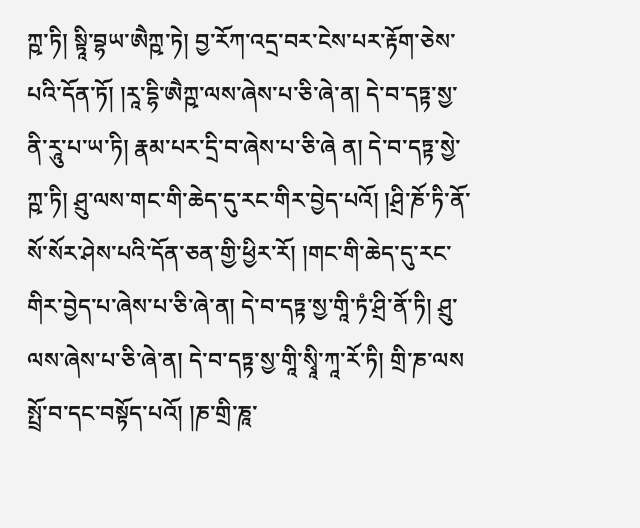ཀྵ་ཏི། སྟཱི་བྷཡ་ཨཻཀྵ་ཏེ། བྱ་རོཀ་འདྲ་བར་ངེས་པར་རྟོག་ཅེས་པའི་དོན་ཏོ། །རཱ་དྷི་ཨཻཀྵ་ལས་ཞེས་པ་ཅི་ཞེ་ན། དེ་བ་དཏྟ་སྱ་ནི་རཱུ་པ་ཡ་ཏི། རྣམ་པར་དྲི་བ་ཞེས་པ་ཅི་ཞེ ན། དེ་བ་དཏྟ་སྱེ་ཀྵ་ཏི། ཤྲུ་ལས་གང་གི་ཆེད་དུ་རང་གིར་བྱེད་པའོ། །ཤྲི་ཎོ་ཏི་ནོ་སོ་སོར་ཤེས་པའི་དོན་ཅན་གྱི་ཕྱིར་རོ། །གང་གི་ཆེད་དུ་རང་གིར་བྱེད་པ་ཞེས་པ་ཅི་ཞེ་ན། དེ་བ་དཏྟ་སྱ་གཱི་ཏཾ་ཤྲི་ནོ་ཏི། ཤྲུ་ལས་ཞེས་པ་ཅི་ཞེ་ན། དེ་བ་དཏྟ་སྱ་གཱི་སྭཱི་ཀཱ་རོ་ཏི། གྲི་ཎ་ལས སྤྲོ་བ་དང་བསྟོད་པའོ། །ཎ་གྲི་ཎཱ་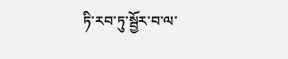ཏི་རབ་ཏུ་སྦྱོར་བ་ལ་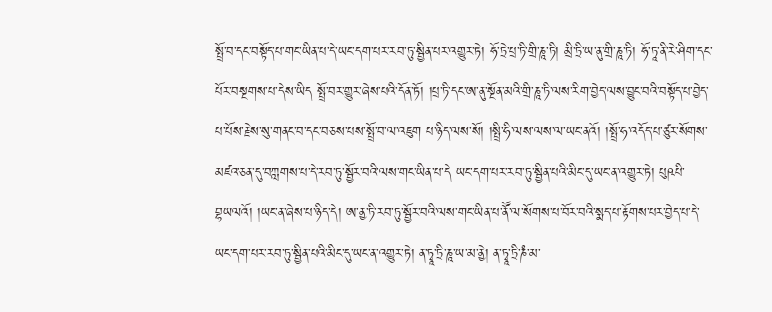སྤྲོ་བ་དང་བསྟོད་པ་གང་ཡིན་པ་དེ་ཡང་དག་པར་རབ་ཏུ་སྦྱིན་པར་འགྱུར་ཏེ། ཧོ་ཏྲེ་པྲ་ཏི་གྲི་ཎཱ་ཏི། མྲི་ཏྲི་ཡ་ནུ་གྲི་ཎཱ་ཏི། ཧོ་ཏཱ་ནི་རེ་ཤིག་དང་པོར་བསྔགས་པ་དེས་ཡིད སྤྲོ་བར་གྱུར་ཞེས་པའི་དོན་ཏོ། །པྲ་ཏི་དང་ཨ་ནུ་སྔོན་མའི་གྲི་ཎཱ་ཏི་ལས་རིག་བྱེད་ལས་བྱུང་བའི་བསྟོད་པ་བྱེད་པ་པོས་རྗེས་སུ་གནང་བ་དང་བཅས་པས་སྤྲོ་བ་ལ་འཇུག པ་ཉིད་ལས་སོ། །སྤྲི་ཧི་ལས་ལས་ལ་ཡང་ནའོ། །སྤྲོ་ཧ་འདོད་པ་ཙུར་སོགས་མཛའ་ཅན་དུ་བཀླགས་པ་དེ་རབ་ཏུ་སྦྱོར་བའི་ལས་གང་ཡིན་པ་དེ ཡང་དག་པར་རབ་ཏུ་སྦྱིན་པའི་མིང་དུ་ཡང་ན་འགྱུར་ཏེ། པུཥཔི་བྷཡལའོ། །ཡང་ན་ཞེས་པ་ཉིད་དེ། ཨ་ནྱ་ཏི་རབ་ཏུ་སྦྱོར་བའི་ལས་གང་ཡིན་པ་ནཽ་ལ་སོགས་པ་བོར་བའི་སྨད་པ་རྟོགས་པར་བྱེད་པ་དེ་ཡང་དག་པར་རབ་ཏུ་སྦྱིན་པའི་མིང་དུ་ཡང་ན་འགྱུར་ཏེ། ན་ཏྭཱ་ཏྲི་ཎཱ་ཡ་མ་ནྱེ། ན་ཏྭཱ་ཏྲི་ཎཾ་མ་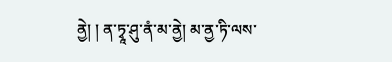ནྱེ། ། ན་ཏྭཱ་ཤུ་ནཾ་མ་ནྱེ། མ་ནྱ་ཏི་ལས་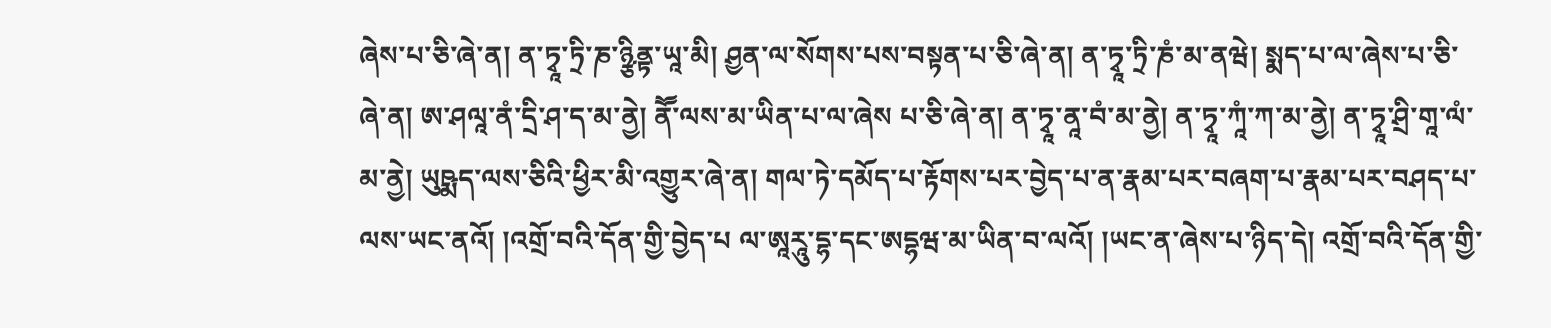ཞེས་པ་ཅི་ཞེ་ན། ན་ཏྭཱ་ཏྲི་ཎ་ཉྩིནྟ་ཡཱ་མི། ཤྱན་ལ་སོགས་པས་བསྟན་པ་ཅི་ཞེ་ན། ན་ཏྭཱ་ཏྲི་ཎཾ་མ་ནཝེ། སྨད་པ་ལ་ཞེས་པ་ཅི་ཞེ་ན། ཨ་ཤལཱ་ནཾ་དྲི་ཤ་ད་མ་ནྱེ། ནཽ་ལས་མ་ཡིན་པ་ལ་ཞེས པ་ཅི་ཞེ་ན། ན་ཏྭཱ་ནཱ་བཾ་མ་ནྱེ། ན་ཏྭཱ་ཀཱཾ་ཀ་མ་ནྱེ། ན་ཏྭཱ་ཤྲི་གཱ་ལཾ་མ་ནྱེ། ཡུཥྨད་ལས་ཅིའི་ཕྱིར་མི་འགྱུར་ཞེ་ན། གལ་ཏེ་དམོད་པ་རྟོགས་པར་བྱེད་པ་ན་རྣམ་པར་བཞག་པ་རྣམ་པར་བཤད་པ་ལས་ཡང་ནའོ། །འགྲོ་བའི་དོན་གྱི་བྱེད་པ ལ་ཨཱརཱུ་དྷ་དང་ཨདྷཝ་མ་ཡིན་བ་ལའོ། །ཡང་ན་ཞེས་པ་ཉིད་དེ། འགྲོ་བའི་དོན་གྱི་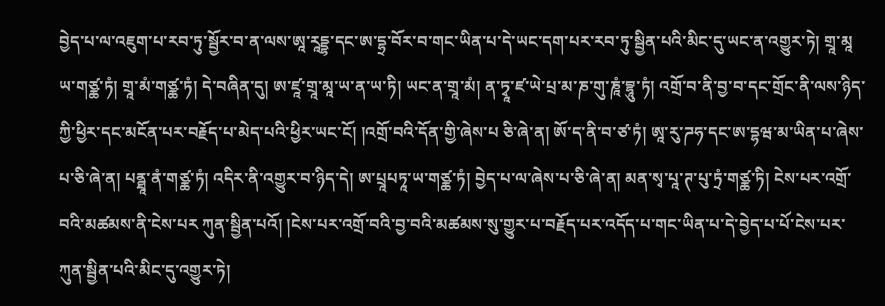བྱེད་པ་ལ་འཇུག་པ་རབ་ཏུ་སྦྱོར་བ་ན་ལས་ཨཱ་རཱདྡྷ་དང་ཨ་དྷྲ་བོར་བ་གང་ཡིན་པ་དེ་ཡང་དག་པར་རབ་ཏུ་སྦྱིན་པའི་མིང་དུ་ཡང་ན་འགྱུར་ཏེ། གྲཱ་མཱ ཡ་གཙྪ་ཏཾ། གྲཱ་མཾ་གཙྪ་ཏཾ། དེ་བཞིན་དུ། ཨ་ཛཱ་གྲཱ་མཱ་ཡ་ན་ཡ་ཏི། ཡང་ན་གྲཱ་མཾ། ན་ཏྭཱ་ཛ་ཡེ་པྲ་མ་ཎ་གུ་ཎཱཾ་བྷཱུ་ཏཾ། འགྲོ་བ་ནི་བྱ་བ་དང་གྲོང་ནི་ལས་ཉིད་ཀྱི་ཕྱིར་དང་མངོན་པར་བརྗོད་པ་མེད་པའི་ཕྱིར་ཡང་ངོ། །འགྲོ་བའི་དོན་གྱི་ཞེས་པ ཅི་ཞེ་ན། ཨོ་ད་ནི་བ་ཙ་ཏཾ། ཨཱ་རུ་ཌཧ་དང་ཨ་དྷཝ་མ་ཡིན་པ་ཞེས་པ་ཅི་ཞེ་ན། པནྠཱ་ནཾ་གཙྪ་ཏཾ། འདིར་ནི་འགྱུར་བ་ཉིད་དེ། ཨ་པྲཱཔཏཱ་ཡ་གཙྪ་ཏཾ། བྱེད་པ་ལ་ཞེས་པ་ཅི་ཞེ་ན། མན་སྭ་པཱ་ཊ་པུ་ཏྲཾ་གཙྪ་ཏི། ངེས་པར་འགྲོ་བའི་མཚམས་ནི་ངེས་པར ཀུན་སྦྱིན་པའོ། །ངེས་པར་འགྲོ་བའི་བྱ་བའི་མཚམས་སུ་གྱུར་པ་བརྗོད་པར་འདོད་པ་གང་ཡིན་པ་དེ་བྱེད་པ་པོ་ངེས་པར་ཀུན་སྦྱིན་པའི་མིང་དུ་འགྱུར་ཏེ།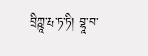བྲིཀྵཱ་རྤ་ཏ་ཏི། བྷཱ་བ་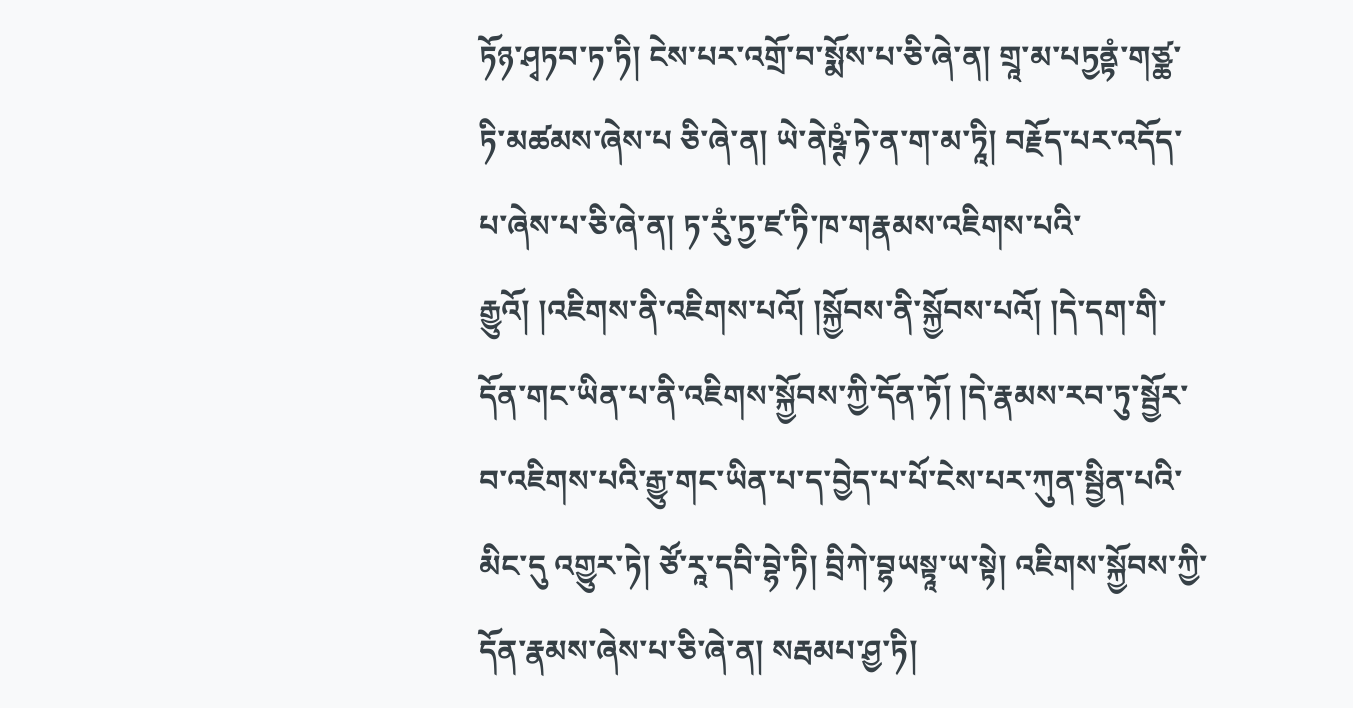ཏོཉ་ཤྭཏབ་ཏ་ཏི། ངེས་པར་འགྲོ་བ་སྨོས་པ་ཅི་ཞེ་ན། གྲཱ་མ་པཏྱནྟཾ་གཙྪ་ཏི་མཚམས་ཞེས་པ ཅི་ཞེ་ན། ཡེ་ནེཥྚཾ་ཏེ་ན་ག་མ་ཏཱི། བརྗོད་པར་འདོད་པ་ཞེས་པ་ཅི་ཞེ་ན། ཏ་རུཾ་ཏྱ་ཛ་ཏི་ཁ་གརྣམས་འཇིགས་པའི་རྒྱུའོ། །འཇིགས་ནི་འཇིགས་པའོ། །སྐྱོབས་ནི་སྐྱོབས་པའོ། །དེ་དག་གི་དོན་གང་ཡིན་པ་ནི་འཇིགས་སྐྱོབས་ཀྱི་དོན་ཏོ། །དེ་རྣམས་རབ་ཏུ་སྦྱོར་བ་འཇིགས་པའི་རྒྱུ་གང་ཡིན་པ་ད་བྱེད་པ་པོ་ངེས་པར་ཀུན་སྦྱིན་པའི་མིང་དུ འགྱུར་ཏེ། ཙོ་རཱ་དབི་བྷེ་ཏི། བྲིཀེ་བྷཡསྟཱ་ཡ་སྟེ། འཇིགས་སྐྱོབས་ཀྱི་དོན་རྣམས་ཞེས་པ་ཅི་ཞེ་ན། སརྦམཔ་ཤྱ་ཏི།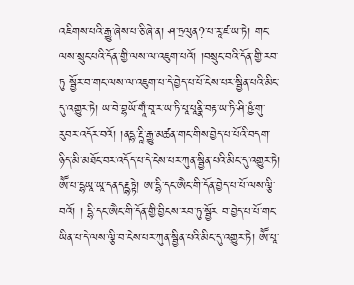འཇིགས་པའི་རྒྱུ་ཞེས་པ་ཅི་ཞེ་ན། ཤ་ཏྲལུན?་པ་རཱ་ཛ་ཡ་ཏེ། གང་ལས་སྲུང་པའི་དོན་གྱི་ལས་ལ་འཇུག་པའོ། །བསྲུང་བའི་དོན་གྱི་རབ་ཏུ སྦྱོར་བ་གང་ལས་ལ་འཇུག་པ་དེ་བྱེད་པ་པོ་ངེས་པར་སྦྱིན་པའི་མིང་དུ་འགྱུར་ཏེ། ཡ་བེ་བྷཡོ་གཱཾ་བཱ་ར་ཡ་ཏི་པཱ་པཱནྣི་བརྟ་ཡ་ཏི་ཤི་ཥྱཾ་གུ་རུབར་འདོར་བའོ། །ནདྷ་རྡཱི་རྒྱུ་མཚན་གང་གིས་བྱེད་པ་པོའི་བདག་ཉིད་མི་མཐོང་བར་འདོད་པ་དེ་ངེས་པར་ཀུན་སྦྱིན་པའི་མིང་དུ་འགྱུར་ཏེ། ཨཽ་པ་དྷཡཱ་ཡཱ་དནདརྡྷཏྟེ། ཨ་དྷི་དང་ཨཻང་གི་དོན་བྱེད་པ་པོ་ལས་ལྕི་བའོ། ། དྷི་དང་ཨཻང་གི་དོན་གྱི་བྱིངས་རབ་ཏུ་སྦྱོར བ་བྱེད་པ་པོ་གང་ཡིན་པ་དེ་ལས་ལྕི་བ་ངེས་པར་ཀུན་སྦྱིན་པའི་མིང་དུ་འགྱུར་ཏེ། ཨཽ་པཱ་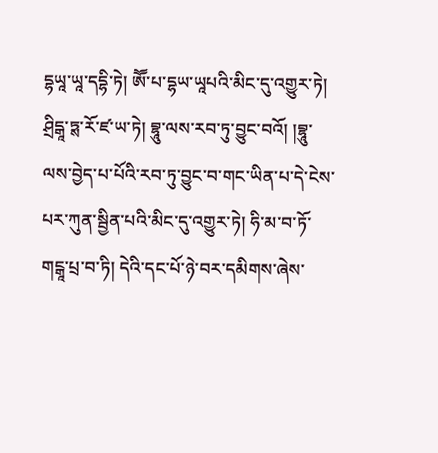དྷཡཱ་ཡཱ་དདྷི་ཏེ། ཨཽ་པ་དྷཡ་ཡཱཔའི་མིང་དུ་འགྱུར་ཏེ། ཤྲིདྒཱ་ཏྶ་རོ་ཛ་ཡ་ཏེ། བྷཱུ་ལས་རབ་ཏུ་བྱུང་བའོ། །བྷཱུ་ལས་བྱེད་པ་པོའི་རབ་ཏུ་བྱུང་བ་གང་ཡིན་པ་དེ་ངེས་པར་ཀུན་སྦྱིན་པའི་མིང་དུ་འགྱུར་ཏེ། ཧི་མ་བ་ཏོ་གངྒཱ་པྲ་བ་ཏི། དེའི་དང་པོ་ཉེ་བར་དམིགས་ཞེས་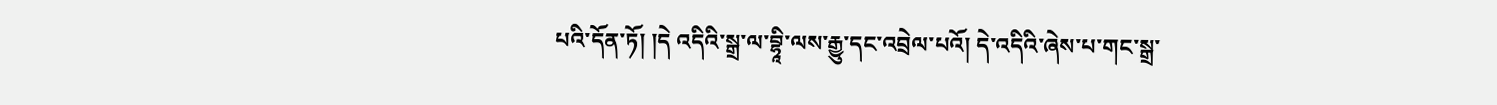པའི་དོན་ཏོ། །དེ འདིའི་སྒྲ་ལ་བྷཱི་ལས་རྒྱུ་དང་འབྲེལ་པའོ། དེ་འདིའི་ཞེས་པ་གང་སྒྲ་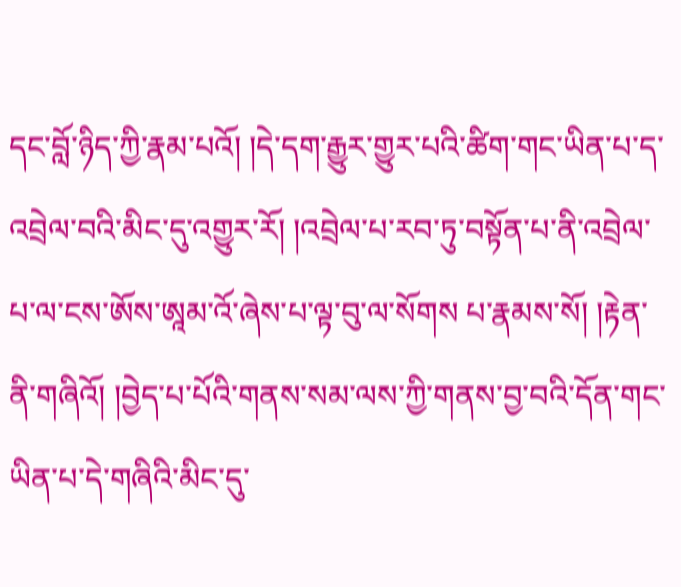དང་བློ་ཉིད་ཀྱི་རྣམ་པའོ། །དེ་དག་རྒྱུར་གྱུར་པའི་ཚིག་གང་ཡིན་པ་ད་འབྲེལ་བའི་མིང་དུ་འགྱུར་རོ། །འབྲེལ་པ་རབ་ཏུ་བསྟོན་པ་ནི་འབྲེལ་པ་ལ་ངས་ཨོས་ཨཱམ་འོ་ཞེས་པ་ལྟ་བུ་ལ་སོགས པ་རྣམས་སོ། །རྟེན་ནི་གཞིའོ། །བྱེད་པ་པོའི་གནས་སམ་ལས་ཀྱི་གནས་བྱ་བའི་དོན་གང་ཡིན་པ་དེ་གཞིའི་མིང་དུ་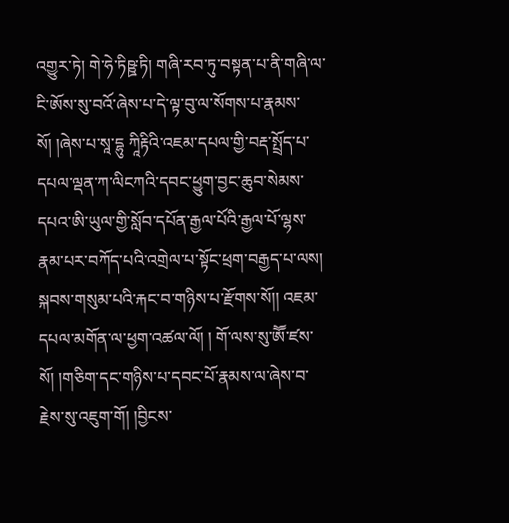འགྱུར་ཏེ། གེ་ཧེ་ཏིཥྛ་ཏི། གཞི་རབ་ཏུ་བསྟན་པ་ནི་གཞི་ལ་ངི་ཨོས་སུ་བའོ་ཞེས་པ་དེ་ལྟ་བུ་ལ་སོགས་པ་རྣམས་སོ། །ཞེས་པ་སཱ་དྷུ ཀཱིརྟིའི་འཇམ་དཔལ་གྱི་བརྡ་སྤྲོད་པ་དཔལ་ལྡན་ཀ་ལིངཀའི་དབང་ཕྱུག་བྱང་ཆུབ་སེམས་དཔའ་ཨི་ཡུལ་གྱི་སློབ་དཔོན་རྒྱལ་པོའི་རྒྱལ་པོ་ལྷས་རྣམ་པར་བཀོད་པའི་འགྲེལ་པ་སྟོང་ཕྲག་བརྒྱད་པ་ལས། སྐབས་གསུམ་པའི་རྐང་བ་གཉིས་པ་རྫོགས་སོ།། འཇམ་དཔལ་མགོན་ལ་ཕྱག་འཚལ་ལོ། ། གོ་ལས་སུ་ཨཽ་ཛས་སོ། །གཅིག་དང་གཉིས་པ་དབང་པོ་རྣམས་ལ་ཞེས་བ་རྗེས་སུ་འཇུག་གོ། །བྱིངས་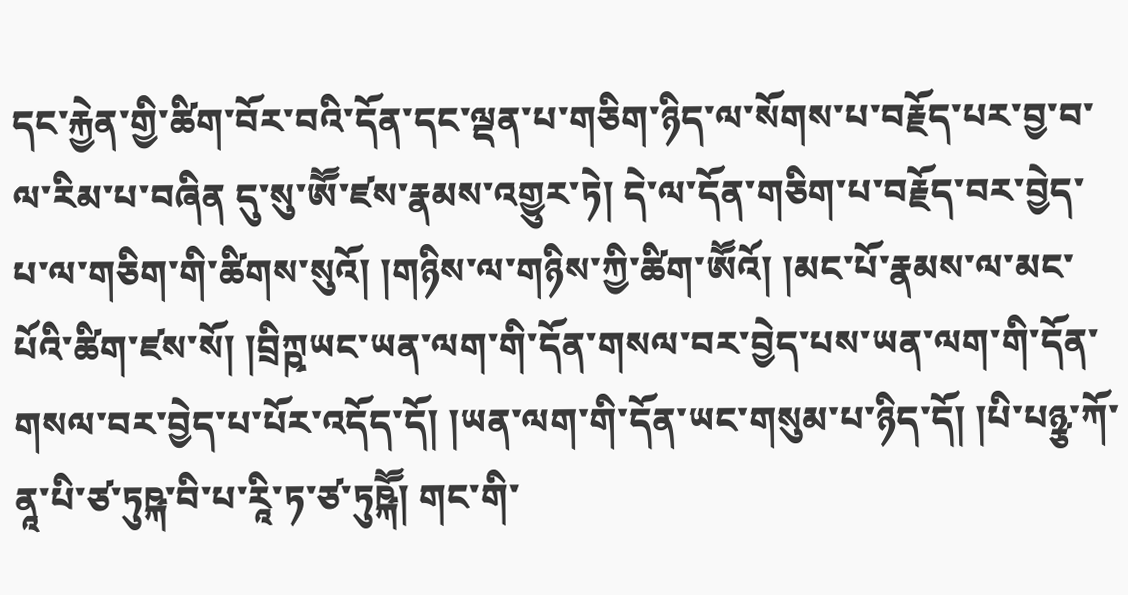དང་རྐྱེན་གྱི་ཚིག་བོར་བའི་དོན་དང་ལྡན་པ་གཅིག་ཉིད་ལ་སོགས་པ་བརྗོད་པར་བྱ་བ་ལ་རིམ་པ་བཞིན དུ་སུ་ཨཽ་ཛས་རྣམས་འགྱུར་ཏེ། དེ་ལ་དོན་གཅིག་པ་བརྗོད་བར་བྱེད་པ་ལ་གཅིག་གི་ཚིགས་སུའོ། །གཉིས་ལ་གཉིས་ཀྱི་ཚིག་ཨཽའོ། །མང་པོ་རྣམས་ལ་མང་པོའི་ཚིག་ཛས་སོ། །བྲིཀྵཡང་ཡན་ལག་གི་དོན་གསལ་བར་བྱེད་པས་ཡན་ལག་གི་དོན་གསལ་བར་བྱེད་པ་པོར་འདོད་དོ། །ཡན་ལག་གི་དོན་ཡང་གསུམ་པ་ཉིད་དོ། །པི་པཉྩ་ཀོ་ནཱ་པི་ཙ་ཏུཥྐ་བི་པ་རཱི་ཏ་ཙ་ཏུཥྐཽ། གང་གི་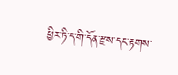ཕྱིར་ཏི་ད་གི་དོན་རྫས་དང་རྟགས་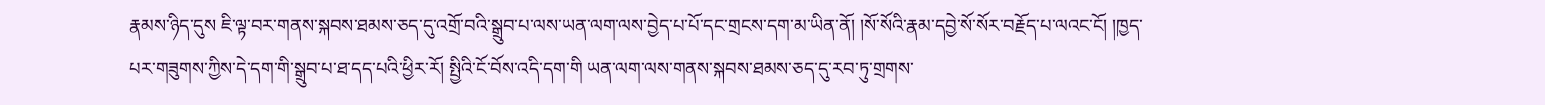རྣམས་ཉིད་དུས ཇི་ལྟ་བར་གནས་སྐབས་ཐམས་ཅད་དུ་འགྲོ་བའི་སྒྲུབ་པ་ལས་ཡན་ལག་ལས་བྱེད་པ་པོ་དང་གྲངས་དག་མ་ཡིན་ནོ། །སོ་སོའི་རྣམ་དབྱེ་སོ་སོར་བརྗོད་པ་ལའང་ངོ། །ཁྱད་པར་གཟུགས་ཀྱིས་དེ་དག་གི་སྒྲུབ་པ་ཐ་དད་པའི་ཕྱིར་རོ། སྤྱིའི་ངོ་བོས་འདི་དག་གི ཡན་ལག་ལས་གནས་སྐབས་ཐམས་ཅད་དུ་རབ་ཏུ་གྲགས་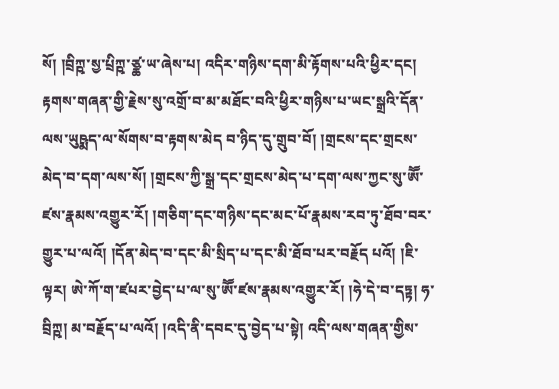སོ། །བྲིཀྵ་སྱ་པྲིཀྵ་ཙྪ་ཡ་ཞེས་པ། འདིར་གཉིས་དག་མི་རྟོགས་པའི་ཕྱིར་དང། རྟགས་གཞན་གྱི་རྗེས་སུ་འགྲོ་བ་མ་མཐོང་བའི་ཕྱིར་གཉིས་པ་ཡང་སྒྲའི་དོན་ལས་ཡུཥྨད་ལ་སོགས་བ་རྟགས་མེད བ་ཉིད་དུ་གྲུབ་བོ། །གྲངས་དང་གྲངས་མེད་བ་དག་ལས་སོ། །གྲངས་ཀྱི་སྒྲ་དང་གྲངས་མེད་པ་དག་ལས་ཀྱང་སུ་ཨཽ་ཛས་རྣམས་འགྱུར་རོ། །གཅིག་དང་གཉིས་དང་མང་པོ་རྣམས་རབ་ཏུ་ཐོབ་བར་གྱུར་པ་ལའོ། །དོན་མེད་བ་དང་མི་སྲིད་པ་དང་མི་ཐོབ་པར་བརྗོད པའོ། །ཇི་ལྟར། ཨེ་ཀོ་ག་ཛཔར་བྱེད་པ་ལ་སུ་ཨཽ་ཛས་རྣམས་འགྱུར་རོ། །ཧེ་དེ་བ་དཏྟ། ཧ་བྲིཀྵ། མ་བརྗོད་པ་ལའོ། །འདི་ནི་དབང་དུ་བྱེད་པ་སྟེ། འདི་ལས་གཞན་གྱིས་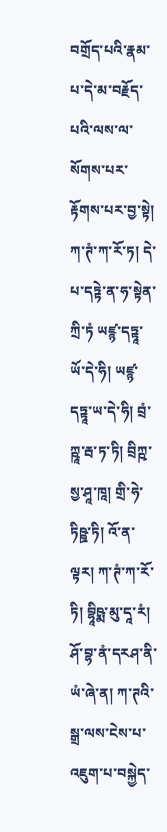བགྲོད་པའི་རྣམ་པ་དེ་མ་བརྗོད་པའི་ལས་ལ་སོགས་པར་རྟོགས་པར་བྱ་སྟེ། ཀ་ཊཾ་ཀ་རོ་ཏ། དེ་པ་དཏྟེ་ན་ཧ་སྟེན་ཀྲི་ཏཾ ཡཛྙ་དཏྟཱ་ཡོ་དེ་ཧི། ཡཛྙ་དཏྟཱ་ཡ་དེ་ཧི། བྲཾ་ཀྵཱ་རྦ་ཏ་ཏི། བྲིཀྵ་སྱ་ཤཱ་ཁཱ། གྲི་ཧེ་ཏིཥྛ་ཏི། འོ་ན་ལྟར། ཀ་ཊཾ་ཀ་རོ་ཏི། བྷཱིཥྨ་མུ་དཱ་རཾ། ཤོ་བྷ་ནཾ་དརཤ་ནི་ཡཾ་ཞེ་ན། ཀ་ཊའི་སྒྲ་ལས་ངེས་པ་འཇུག་པ་བསྐྱེད་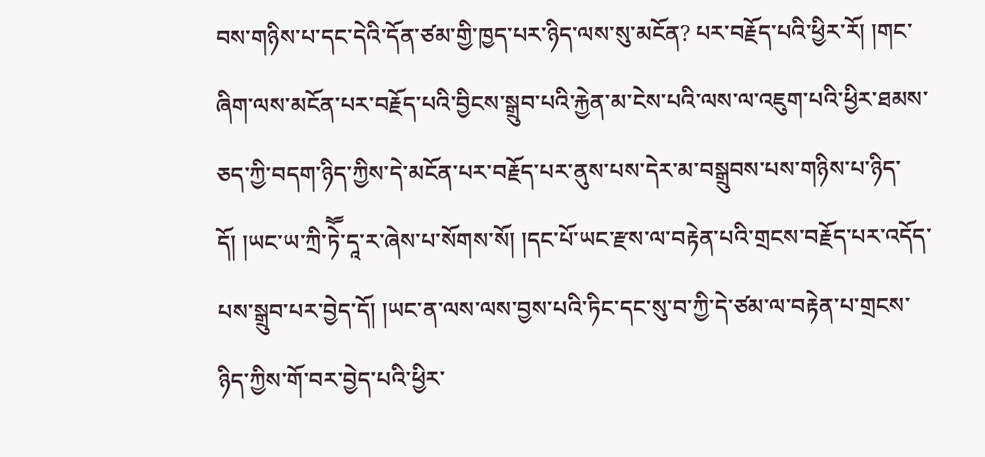བས་གཉིས་པ་དང་དེའི་དོན་ཙམ་གྱི་ཁྱད་པར་ཉིད་ལས་སུ་མངོན? པར་བརྗོད་པའི་ཕྱིར་རོ། །གང་ཞིག་ལས་མངོན་པར་བརྗོད་པའི་བྱིངས་སྒྲུབ་པའི་རྐྱེན་མ་ངེས་པའི་ལས་ལ་འཇུག་པའི་ཕྱིར་ཐམས་ཅད་ཀྱི་བདག་ཉིད་ཀྱིས་དེ་མངོན་པར་བརྗོད་པར་ནུས་པས་དེར་མ་བསྒྲུབས་པས་གཉིས་པ་ཉིད་དོ། །ཡང་ཡ་ཀྲི་ཏེཽ་དཱ་ར་ཞེས་པ་སོགས་སོ། །དང་པོ་ཡང་རྫས་ལ་བརྟེན་པའི་གྲངས་བརྗོད་པར་འདོད་པས་སྒྲུབ་པར་བྱེད་དོ། །ཡང་ན་ལས་ལས་བྱས་པའི་ཏིང་དང་སུ་བ་ཀྱི་དེ་ཙམ་ལ་བརྟེན་པ་གྲངས་ཉིད་ཀྱིས་གོ་བར་བྱེད་པའི་ཕྱིར་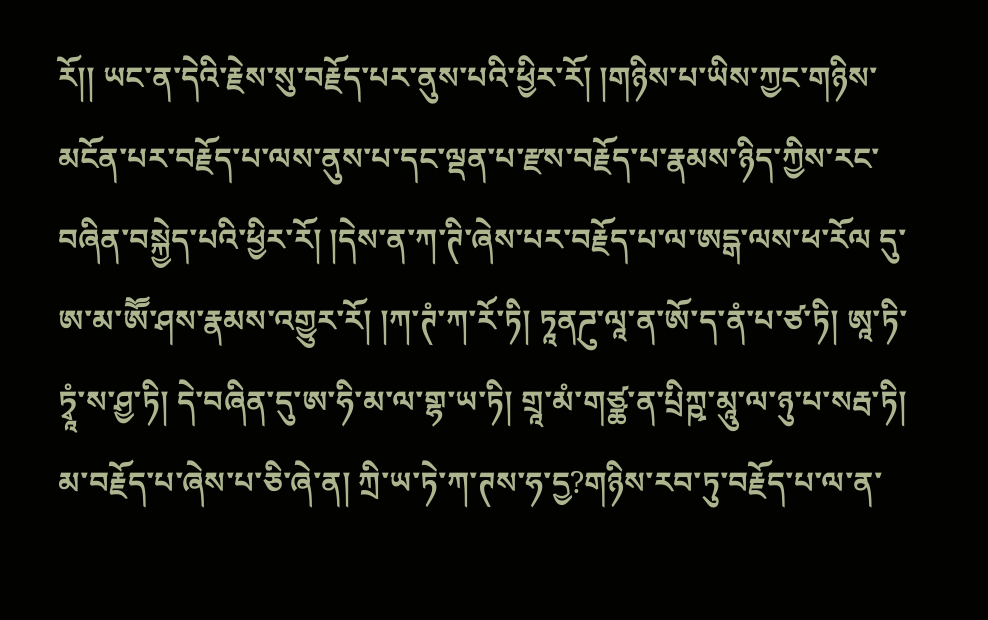རོ།། ཡང་ན་དེའི་རྗེས་སུ་བརྗོད་པར་ནུས་པའི་ཕྱིར་རོ། །གཉིས་པ་ཡིས་ཀྱང་གཉིས་མངོན་པར་བརྗོད་པ་ལས་ནུས་པ་དང་ལྡན་པ་རྫས་བརྗོད་པ་རྣམས་ཉིད་ཀྱིས་རང་བཞིན་བསྐྱེད་པའི་ཕྱིར་རོ། །དེས་ན་ཀ་ཊི་ཞེས་པར་བརྗོད་པ་ལ་ཨདྒ་ལས་ཕ་རོལ དུ་ཨ་མ་ཨཽ་ཤས་རྣམས་འགྱུར་རོ། །ཀ་ཊཾ་ཀ་རོ་ཏི། ཏཱནཌུ་ལཱ་ན་ཨོ་ད་ནཾ་པ་ཙ་ཏི། ཨཱ་ཏི་ཏྭཱཾ་ས་ཤྱ་ཏི། དེ་བཞིན་དུ་ཨ་ཧི་མ་ལ་གྷ་ཡ་ཏི། གྲཱ་མཾ་གཙྪ་ན་པྲིཀྵ་མཱུ་ལ་ཉུ་པ་སརྦ་ཏི། མ་བརྗོད་པ་ཞེས་པ་ཅི་ཞེ་ན། ཀྲི་ཡ་ཏེ་ཀ་ཊས་ཧ་དྱ?གཉིས་རབ་ཏུ་བརྗོད་པ་ལ་ན་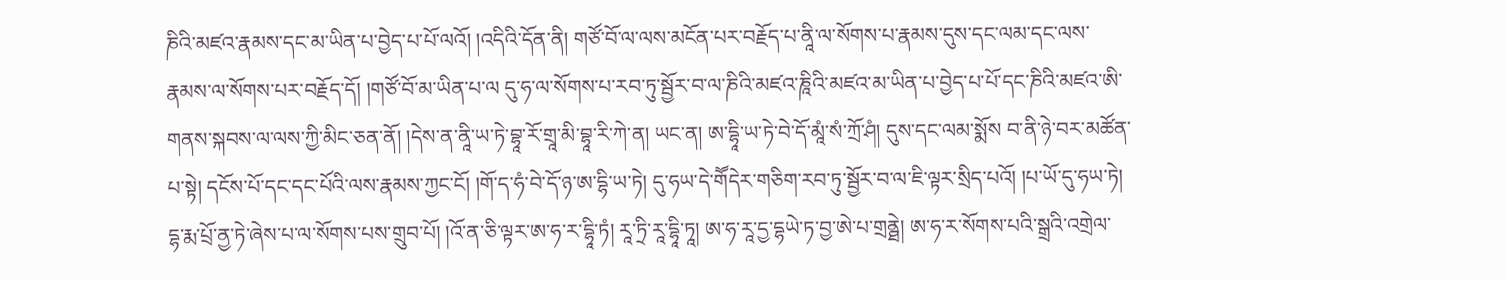ཎིའི་མཛའ་རྣམས་དང་མ་ཡིན་པ་བྱེད་པ་པོ་ལའོ། །འདིའི་དོན་ནི། གཙོ་བོ་ལ་ལས་མངོན་པར་བརྗོད་པ་ནཱི་ལ་སོགས་པ་རྣམས་དུས་དང་ལམ་དང་ལས་རྣམས་ལ་སོགས་པར་བརྗོད་དོ། །གཙོ་བོ་མ་ཡིན་པ་ལ དུ་ཧ་ལ་སོགས་པ་རབ་ཏུ་སྦྱོར་བ་ལ་ཎིའི་མཛའ་ཎཱིའི་མཛའ་མ་ཡིན་པ་བྱེད་པ་པོ་དང་ཎིའི་མཛའ་ཨི་གནས་སྐབས་ལ་ལས་ཀྱི་མིང་ཅན་ནོ། །དེས་ན་ནཱི་ཡ་ཏེ་བྷཱ་རོ་གྲཱ་མི་བྷཱ་རི་ཀེ་ན། ཡང་ན། ཨ་དྷཱི་ཡ་ཏེ་བེ་དོ་མཱཾ་སཾ་ཀྲོ་ཤཾ། དུས་དང་ལམ་སྨོས བ་ནི་ཉེ་བར་མཚོན་པ་སྟེ། དངོས་པོ་དང་དང་པོའི་ལས་རྣམས་ཀྱང་ངོ། །གོ་ད་ཧཾ་བེ་དོ་ཉ་ཨ་དྷི་ཡ་ཏེ། དུ་ཧཡ་དེ་གཽདེར་གཅིག་རབ་ཏུ་སྦྱོར་བ་ལ་ཇི་ལྟར་སྲིད་པའོ། །པ་ཡོ་དུ་ཧཡ་ཏེ། དྷ་རྨ་པྲོ་ནྱ་ཏེ་ཞེས་པ་ལ་སོགས་པས་གྲུབ་པོ། །འོ་ན་ཅི་ལྟར་ཨ་ཧ་ར་དྷཱི་ཏཾ། རཱ་ཏྲི་རཱ་དྷཱི་ཏཱ། ཨ་ཧ་རཱ་དྱ་དྷཡེ་ཏ་བྱ་ཨེ་པ་གྲནྠེ། ཨ་ཧ་ར་སོགས་པའི་སྒྲའི་འགྲེལ་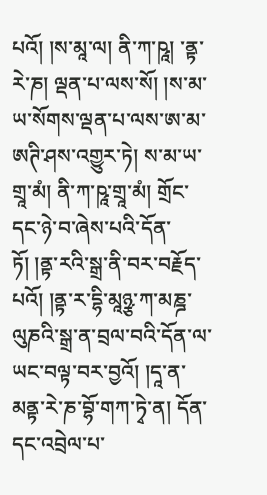པའོ། །ས་མཱ་ལ། ནི་ཀ་ཥཱ། ་ནྟ་རེ་ཎ། ལྡན་པ་ལས་སོ། །ས་མ་ཡ་སོགས་ལྡན་པ་ལས་ཨ་མ་ཨཊི་ཤས་འགྱུར་ཏེ། ས་མ་ཡ་གྲཱ་མཾ། ནི་ཀ་ཥཱ་གྲཱ་མཾ། གྲོང་དང་ཉེ་བ་ཞེས་པའི་དོན་ཏོ། །ནྟ་རའི་སྒྲ་ནི་བར་བརྗོད་པའོ། །ནྟ་ར་དྷི་མཱཉྩ་ཀ་མཎྜ་ལུཎའི་སྒྲ་ན་བྲལ་བའི་དོན་ལ་ཡང་བལྟ་བར་བྱའོ། །དཱ་ན་མནྟ་རེ་ཎ་བྷོ་གཀ་ཏྭེ་ན། དོན་དང་འབྲེལ་པ་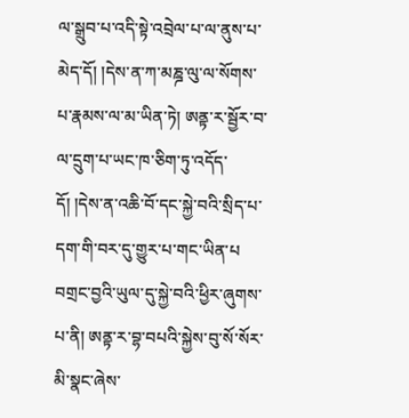ལ་སྒྲུབ་པ་འདི་སྟེ་འབྲེལ་པ་ལ་ནུས་པ་མེད་དོ། །དེས་ན་ཀ་མཎྜ་ལུ་ལ་སོགས་པ་རྣམས་ལ་མ་ཡིན་ཏེ། ཨནྟ་ར་སྦྱོར་བ་ལ་དྲུག་པ་ཡང་ཁ་ཅིག་ཏུ་འདོད་དོ། །དེས་ན་འཆི་བོ་དང་སྐྱེ་བའི་སྲིད་པ་དག་གི་བར་དུ་གྱུར་པ་གང་ཡིན་པ བགྲང་བྱའི་ཡུལ་དུ་སྐྱེ་བའི་ཕྱིར་ཞུགས་པ་ནི། ཨནྟ་ར་བྷ་བཔའི་སྐྱེས་བུ་སོ་སོར་མི་སྣང་ཞེས་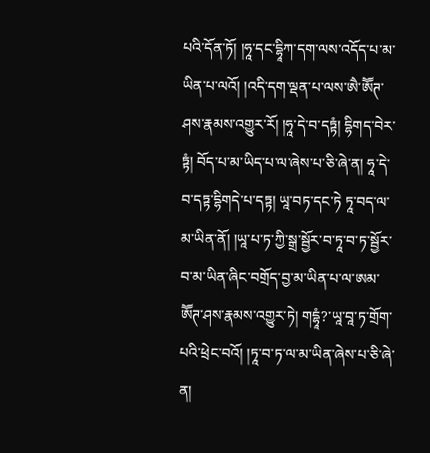པའི་དོན་ཏོ། །ཧཱ་དང་དྷཱིཀ་དག་ལས་འདོད་པ་མ་ཡིན་པ་ལའོ། །འདི་དག་ལྡན་པ་ལས་ཨཻ་ཨཽཊ་ཤས་རྣམས་འགྱུར་རོ། །ཧཱ་དེ་བ་དཏྟཾ། དྷིགད་བེར་ཏྟཾ། བོད་པ་མ་ཡིད་པ་ལ་ཞེས་པ་ཅི་ཞེ་ན། ཧཱ་དེ་བ་དཏྟ་དྷིགདེ་པ་དཏྟ། ཡཱ་བཏ་དང་ཏེ ཏཱ་བད་ལ་མ་ཡིན་ནོ། །ཡཱ་པ་ཏ་ཀྱི་སྒྲ་སྦྱོར་བ་ཏཱ་བ་ཏ་སྦྱོར་བ་མ་ཡིན་ཞིང་བགྲོད་བྱ་མ་ཡིན་པ་ལ་ཨམ་ཨཽཊ་ཤས་རྣམས་འགྱུར་ཏེ། གདྷཱཾ?་ཡཱ་བཱ་ཏ་གྲོག་པའི་ཕྲེང་བའོ། །ཏཱ་བ་ཏ་ལ་མ་ཡིན་ཞེས་པ་ཅི་ཞེ་ན།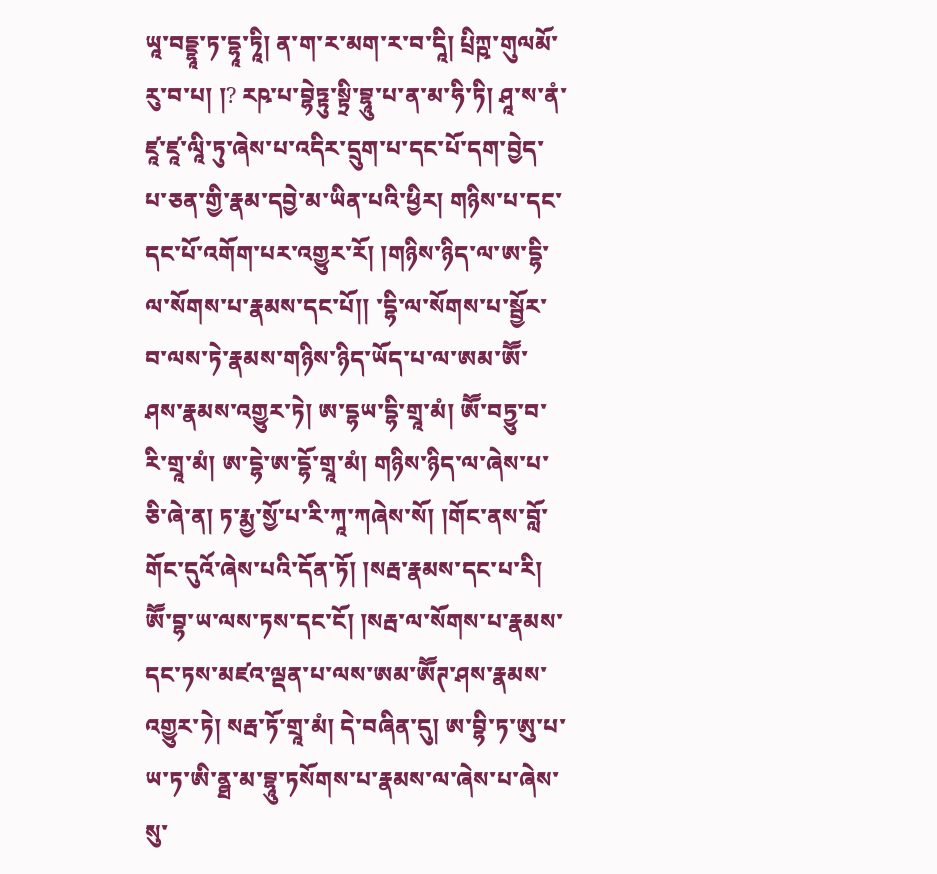ཡཱ་བདྡྷཱ་ཏ་དྷཱ་ཏཱི། ན་ག་ར་མག་ར་བ་དཱི། པྲིཀྵ་གུལམོ་རུ་བ་པ། །? རཥ་པ་བྷེཏྟུ་སྟྲི་བྷཱུ་པ་ན་མ་ཧི་ཏི། ཤཱ་ས་ནཾ་ཛཱ་ཛཱ་ལཱི་ཏུ་ཞེས་པ་འདིར་དྲུག་པ་དང་པོ་དག་བྱེད་པ་ཅན་གྱི་རྣམ་དབྱེ་མ་ཡིན་པའི་ཕྱིར། གཉིས་པ་དང་དང་པོ་འགོག་པར་འགྱུར་རོ། །གཉིས་ཉིད་ལ་ཨ་དྷི་ལ་སོགས་པ་རྣམས་དང་པོ།། ་དྷི་ལ་སོགས་པ་སྦྱོར་བ་ལས་ཏེ་རྣམས་གཉིས་ཉིད་ཡོད་པ་ལ་ཨམ་ཨཽ་ཤས་རྣམས་འགྱུར་ཏེ། ཨ་དྷཡ་དྷི་གྲཱ་མཾ། ཨཽ་བཏྱུ་བ་རི་གྲཱ་མཾ། ཨ་དྷེ་ཨ་དྷོ་གྲཱ་མཾ། གཉིས་ཉིད་ལ་ཞེས་པ་ཅི་ཞེ་ན། ཏ་རྨྱ་སྱོ་པ་རི་ཀཱ་ཀཞེས་སོ། །གོང་ནས་བློ་གོང་དུའོ་ཞེས་པའི་དོན་ཏོ། །སརྦ་རྣམས་དང་པ་རི། ཨཽ་བྷ་ཡ་ལས་ཏས་དང་ངོ། །སརྦ་ལ་སོགས་པ་རྣམས་དང་ཏས་མཛའ་ལྡན་པ་ལས་ཨམ་ཨཽཊ་ཤས་རྣམས་འགྱུར་ཏེ། སརྦ་ཏོ་གྲཱ་མཾ། དེ་བཞིན་དུ། ཨ་བྷི་ཏ་ཨུ་པ་ཡ་ཏ་ཨི་ནྠ་མ་བྷཱུ་ཏསོགས་པ་རྣམས་ལ་ཞེས་པ་ཞེས་སུ་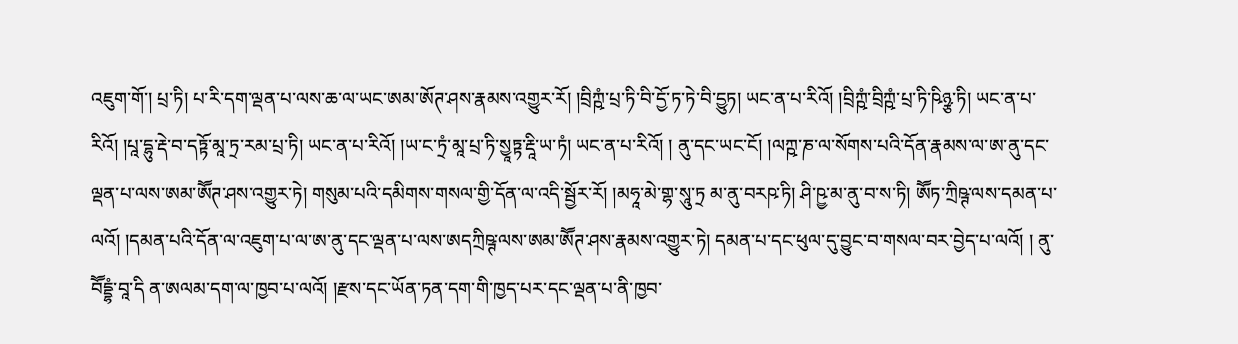འཇུག་གོ་། པྲ་ཏི། པ་རི་དག་ལྡན་པ་ལས་ཆ་ལ་ཡང་ཨམ་ཨོཊ་ཤས་རྣམས་འགྱུར་རོ། །བྲིཀྵཾ་པྲ་ཏི་བི་དྱོ་ཏ་ཏེ་བི་དྱུཏ། ཡང་ན་པ་རིའོ། །བྲིཀྵཾ་བྲིཀྵཾ་པྲ་ཏི་ཥིཉྩ་ཏི། ཡང་ན་པ་རིའོ། །པཱ་དྷུ་རྡེ་བ་དཏྟོ་མཱ་ཏྲ་རམ་པྲ་ཏི། ཡང་ན་པ་རིའོ། །ཡ་ང་ཏྲཾ་མཱ་པྲ་ཏི་སྱཱཏྟ་རྡཱི་ཡ་ཏཾ། ཡང་ན་པ་རིའོ། ། ནུ་དང་ཡང་ངོ། །ལཀྵ་ཎ་ལ་སོགས་པའི་དོན་རྣམས་ལ་ཨ་ནུ་དང་ལྡན་པ་ལས་ཨམ་ཨཽཊ་ཤས་འགྱུར་ཏེ། གསུམ་པའི་དམིགས་གསལ་གྱི་དོན་ལ་འདི་སྦྱོར་རོ། །མཧཱ་མེ་གྷ་སཱུ་ཏྲ མ་ནུ་བརཥ་ཏི། ཤི་ཥྱ་མ་ནུ་བ་ས་ཏི། ཨཽཏ་ཀྲིཥྚ་ལས་དམན་པ་ལའོ། །དམན་པའི་དོན་ལ་འཇུག་པ་ལ་ཨ་ནུ་དང་ལྡན་པ་ལས་ཨདཀྲིཥྚ་ལས་ཨམ་ཨཽཊ་ཤས་རྣམས་འགྱུར་ཏེ། དམན་པ་དང་ཕུལ་དུ་བྱུང་བ་གསལ་བར་བྱེད་པ་ལའོ། ། ནུ་བཽདྡྷཾ་བཱ་དི ན་ཨལམ་དག་ལ་ཁྱབ་པ་ལའོ། །རྫས་དང་ཡོན་ཏན་དག་གི་ཁྱད་པར་དང་ལྡན་པ་ནི་ཁྱབ་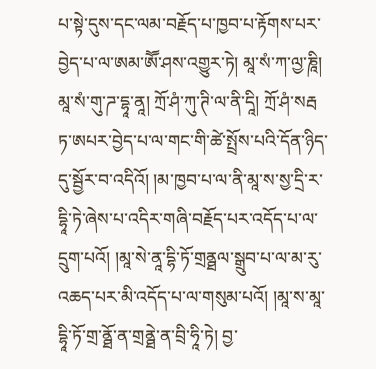པ་སྟེ་དུས་དང་ལམ་བརྗོད་པ་ཁྱབ་པ་རྟོགས་པར་བྱེད་པ་ལ་ཨམ་ཨཽ་ཤས་འགྱུར་ཏེ། མཱ་སཾ་ཀ་ལྱ་ཎཱི། མཱ་སཾ་གུ་ཌ་དྷཱ་ནཱ། ཀྲོ་ཤཾ་ཀུ་ཊི་ལ་ནི་དཱི། ཀྲོ་ཤཾ་སརྦ ཏ་ཨཔར་བྱེད་པ་ལ་གང་གི་ཚེ་སྤྲོས་པའི་དོན་ཉིད་དུ་སྦྱོར་བ་འདིའོ། །མ་ཁྱབ་པ་ལ་ནི་མཱ་ས་སྱ་དྲི་ར་དྷཱི་ཏེ་ཞེས་པ་འདིར་གཞི་བརྗོད་པར་འདོད་པ་ལ་དྲུག་པའོ། །མཱ་སེ་ནཱ་དྷི་ཏོ་གྲནྠལ་སྒྲུབ་པ་ལ་མ་རུ་འཆད་པར་མི་འདོད་པ་ལ་གསུམ་པའོ། །མཱ་ས་མཱ་དྷཱི་ཏོ་གྲ་ནྠོ་ན་གྲནྠེ་ན་བྲི་ཧཱི་ཏེ། བྱ་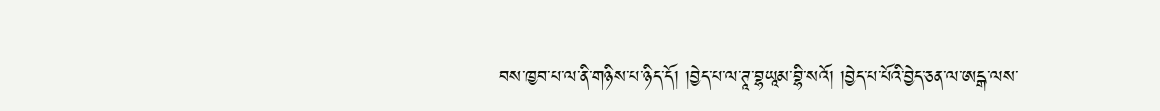བས་ཁྱབ་པ་ལ་ནི་གཉིས་པ་ཉིད་དོ། །བྱེད་པ་ལ་ཊཱ་བྷཡཱམ་བྷི་སའོ། །བྱེད་པ་པོའི་བྱེད་ཅན་ལ་ཨདྒ་ལས་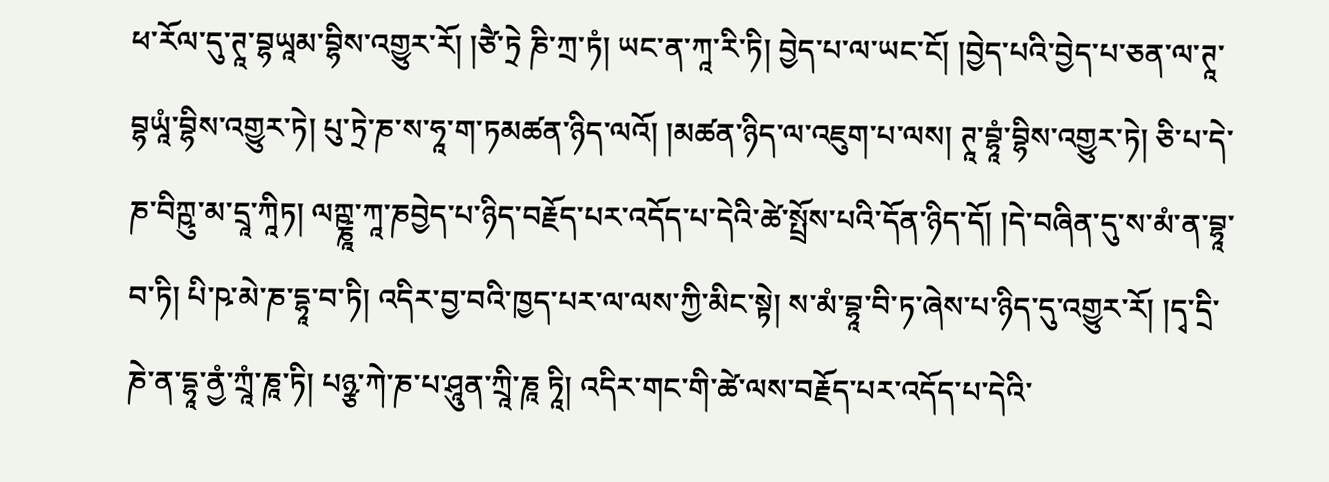ཕ་རོལ་དུ་ཊཱ་བྷཡཱམ་བྷིས་འགྱུར་རོ། །ཙཻ་ཏྲེ ཎི་ཀྲ་ཏཾ། ཡང་ན་ཀཱ་རི་ཏི། བྱེད་པ་ལ་ཡང་ངོ། །བྱེད་པའི་བྱེད་པ་ཅན་ལ་ཊཱ་བྷཡཱཾ་བྷིས་འགྱུར་ཏེ། པུ་ཏྲེ་ཎ་ས་ཧཱ་ག་ཏམཚན་ཉིད་ལའོ། །མཚན་ཉིད་ལ་འཇུག་པ་ལས། ཊཱ་བྷཱཾ་བྷིས་འགྱུར་ཏེ། ཅི་པ་དེ་ཎ་བིཀྵུ་མ་དྲཱ་ཀཱིཏ། ལཀྵྞཱ་ཀཱ་ཎབྱེད་པ་ཉིད་བརྗོད་པར་འདོད་པ་དེའི་ཚེ་སྤྲོས་པའི་དོན་ཉིད་དོ། །དེ་བཞིན་དུ་ས་མཾ་ན་བྷཱ་བ་ཏི། པི་ཥ་མེ་ཎ་དྷཱ་བ་ཏི། འདིར་བྱ་བའི་ཁྱད་པར་ལ་ལས་ཀྱི་མིང་སྟེ། ས་མཾ་བྷཱ་བི་ཏ་ཞེས་པ་ཉིད་དུ་འགྱུར་རོ། །དྭ་དྲི་ཎེ་ན་དྷཱ་ནྱཾ་ཀྲཱཾ་ཎཱ་ཏི། པཉྩ་ཀེ་ཎ་པ་ཤཱུན་ཀྲཱི་ཎཱ ཏཱི། འདིར་གང་གི་ཚེ་ལས་བརྗོད་པར་འདོད་པ་དེའི་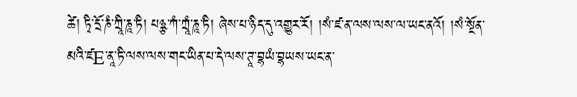ཚེ། ཏྭི་དྲོ་ཎཾ་ཀྲཱི་ཎཱ་ཏི། པཉྩ་ཀཾ་ཀྲཱཾ་ཎཱ་ཏི། ཞེས་པ་ཉིད་དུ་འགྱུར་རོ། །སཾ་ཛ་ན་ལས་ལས་ལ་ཡང་ནའོ། །སཾ་སྔོན་མའི་ཛE་ནཱ་ཏི་ལས་ལས་གང་ཡིན་པ་དེ་ལས་ཊཱ་བྷཡཾ་བྷཡས་ཡང་ན་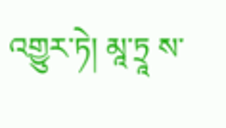འགྱུར་ཏེ། མཱ་ཏྲཱ ས་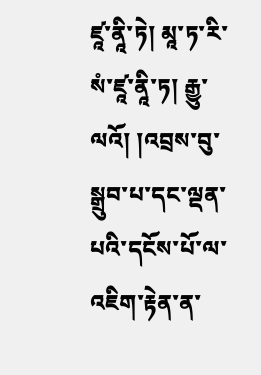ཛཱ་ནཱི་ཏེ། མཱ་ཏ་རི་སཾ་ཛཱ་ནཱི་ཏ། རྒྱུ་ལའོ། །འབྲས་བུ་སྒྲུབ་པ་དང་ལྡན་པའི་དངོས་པོ་ལ་འཇིག་རྟེན་ན་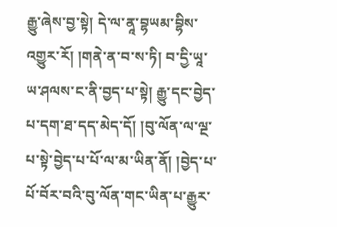རྒྱུ་ཞེས་བྱ་སྟེ། དེ་ལ་ནཱ་བྷཡམ་བྷིས་འགྱུར་རོ། །གནེ་ན་བ་ས་ཏི། བ་དྱི་ཡཱ་ཡ་ཤལས་ང་ནི་བྱད་པ་སྟེ། རྒྱུ་དང་བྱེད་པ་དག་ཐ་དད་མེད་དོ། །བུ་ལོན་ལ་ལྔ་པ་སྟེ་བྱེད་པ་པོ་ལ་མ་ཡིན་ནོ། །བྱེད་པ་པོ་བོར་བའི་བུ་ལོན་གང་ཡིན་པ་རྒྱུར་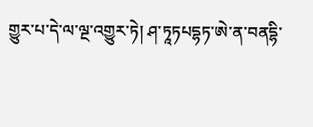གྱུར་པ་དེ་ལ་ལྔ་འགྱུར་ཏེ། ཤ་ཏཱཏཔདྷཏ་ཨེ་ན་བནདྷི་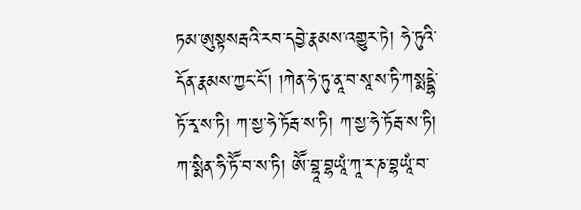ཏམ་ཨུསྟསརྦའི་རབ་དབྱེ་རྣམས་འགྱུར་ཏེ། ཧེ་ཏུའི་དོན་རྣམས་ཀྱང་ངོ། །ཀེན་ཧེ་ཏུ་ནཱ་བ་སཱ་ས་ཏི་ཀསྨདྡྷེ་ཏོ་རྭ་ས་ཏི། ཀ་སྱ་ཧེ་ཏོརྦ་ས་ཏི། ཀ་སྱ་ཧེ་ཏོརྦ་ས་ཏི། ཀ་སྨིན་ཧི་ཏཽ་བ་ས་ཏི། ཨཽ་བྷཱ་བྷཡཱཾ་ཀཱ་ར་ཎ་བྷཡཱཾ་བ་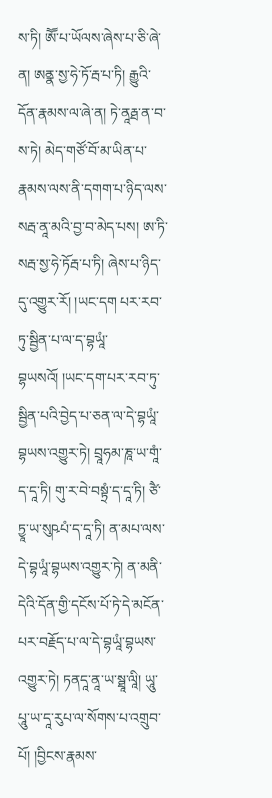ས་ཏི། ཨཽ་པ་ཡོལས་ཞེས་པ་ཅི་ཞེ་ན། ཨནྣ་སྱ་ཧེ་ཏོ་རྦ་པ་ཏི། རྒྱུའི་དོན་རྣམས་ལ་ཞེ་ན། ཏེ་ནཱརྠ་ན་བ་ས་ཏེ། མེད་གཙོ་བོ་མ་ཡིན་པ་རྣམས་ལས་ནི་དགག་པ་ཉིད་ལས་སརྦ་ནཱ་མའི་བྱ་བ་མེད་པས། ཨ་ཏི་སརྦ་སྱ་ཧེ་ཏོརྦ་པ་ཏི། ཞེས་པ་ཉིད་དུ་འགྱུར་རོ། །ཡང་དག པར་རབ་ཏུ་སྦྱིན་པ་ལ་ད་བྷཡཱཾ་བྷཡསའོ། །ཡང་དག་པར་རབ་ཏུ་སྦྱིན་པའི་བྱེད་པ་ཅན་ལ་དེ་བྷཡཱཾ་བྷཡས་འགྱུར་ཏེ། བྲཱཧམ་ཎཱ་ཡ་གཱཾ་ད་དཱ་ཏི། གུ་ར་བེ་བསྟྲཾ་ད་དཱ་ཏི། ཙཻ་ཏྱཱ་ཡ་སུཥཔཾ་ད་དཱ་ཏི། ན་མཔ་ལས་དེ་བྷཡཱཾ་བྷཡས་འགྱུར་ཏེ། ན་མནི་དེའི་དོན་གྱི་དངོས་པོ་ཏེ་དེ་མངོན་པར་བརྗོད་པ་ལ་དེ་བྷཡཱཾ་བྷཡས་འགྱུར་ཏེ། ཏནདཱ་ནཱ་ཡ་སྠཱ་ལཱི། ཡཱུ་པཱུ་ཡ་དཱ་རུཔ་ལ་སོགས་པ་འགྲུབ་པོ། །བྱིངས་རྣམས་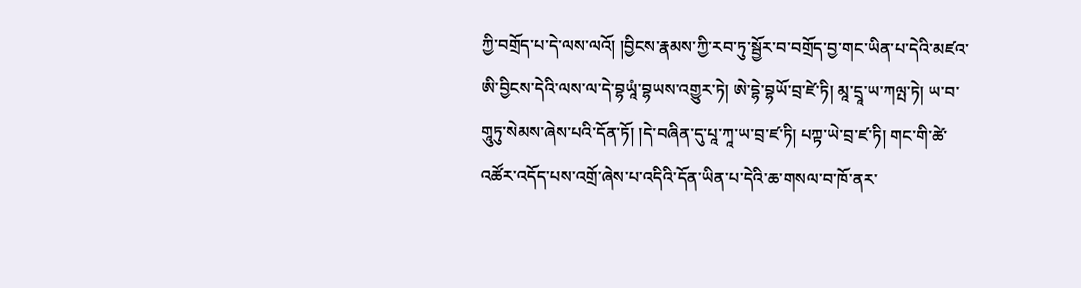ཀྱི་བགྲོད་པ་དེ་ལས་ལའོ། །བྱིངས་རྣམས་ཀྱི་རབ་ཏུ་སྦྱོར་བ་བགྲོད་བྱ་གང་ཡིན་པ་དེའི་མཛའ་ཨི་བྱིངས་དེའི་ལས་ལ་དེ་བྷཡཱཾ་བྷཡས་འགྱུར་ཏེ། ཨེ་དྷེ་བྷཡོ་བྲ་ཛེ་ཏི། མཱ་དྲཱ་ཡ་ཀལྤ་ཏེ། ཡ་བ་གཱུཏུ་སེམས་ཞེས་པའི་དོན་ཏོ། །དེ་བཞིན་དུ་པཱ་ཀཱ་ཡ་བྲ་ཛ་ཏི། པཀྟ་ཡེ་བྲ་ཛ་ཏི། གང་གི་ཚེ་འཚོར་འདོད་པས་འགྲོ་ཞེས་པ་འདིའི་དོན་ཡིན་པ་དེའི་ཆ་གསལ་བ་ཁོ་ནར་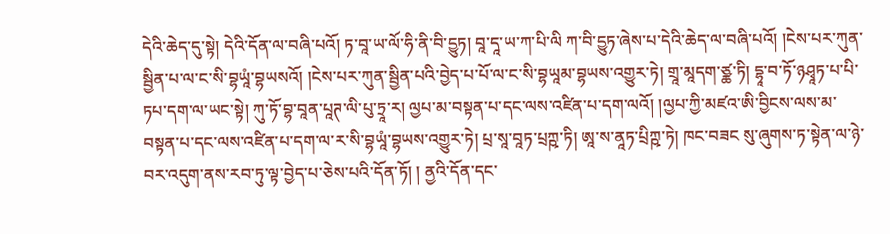དེའི་ཆེད་དུ་སྟེ། དེའི་དོན་ལ་བཞི་པའོ། ཏ་བཱ་ཡ་ལོ་ཧི་ནི་བི་དྱུཏ། བཱ་དཱ་ཡ་ཀ་པི་ལི ཀ་བི་དྱུཏ་ཞེས་པ་དེའི་ཆེད་ལ་བཞི་པའོ། །ངེས་པར་ཀུན་སྦྱིན་པ་ལ་ང་སི་བྷཡཱཾ་བྷཡསའོ། །ངེས་པར་ཀུན་སྦྱིན་པའི་བྱེད་པ་པོ་ལ་ང་སི་བྷཡཱམ་བྷཡས་འགྱུར་ཏེ། གྲཱ་མཱདག་ཙྪ་ཏི། དྷཱ་བ་ཏོ་ཉཤྭཱཏ་པ་པི་ཏཔ་དག་ལ་ཡང་སྟེ། ཀུ་ཏོ་བྷ་བཱན་པཱཊ་ལི་པུ་ཏྲཱ་ར། ལྱཔ་མ་བསྟན་པ་དང་ལས་འཛིན་པ་དག་ལའོ། །ལྱཔ་ཀྱི་མཛའ་ཨི་བྱིངས་ལས་མ་བསྟན་པ་དང་ལས་འཛིན་པ་དག་ལ་ར་སི་བྷཡཱཾ་བྷཡས་འགྱུར་ཏེ། པྲ་སཱ་བཱཏ་པྲཀྵ་ཏི། ཨཱ་ས་ནཱཏ་པྲིཀྵ་ཏེ། ཁང་བཟང སུ་ཞུགས་ཏ་སྟེན་ལ་ཉེ་བར་འདུག་ནས་རབ་ཏུ་ལྟ་བྱེད་པ་ཅེས་པའི་དོན་ཏོ། ། ནྱའི་དོན་དང་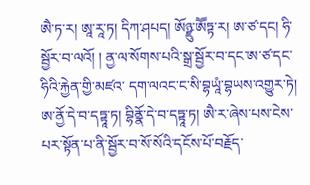ཨཻ་ཏ་ར། ཨཱ་རཱ་ཏ། དིཀ་ཤཔད། ཨོཉྫུ་ཨཽཏྟ་ར། ཨ་ཙ་དང། ཧི་སྦྱོར་བ་ལའོ། ། ནྱ་ལ་སོགས་པའི་སྒྲ་སྦྱོར་བ་དང་ཨ་ཙ་དང་ཧིའི་རྐྱེན་གྱི་མཛའ་ དག་ལའང་ང་སི་བྷཡཱཾ་བྷཡས་འགྱུར་ཏེ། ཨ་ནྱོ་དེ་བ་དཏྟཱ་ཏ། བྷིནྣོ་དེ་བ་དཏྟཱ་ཏ། ཨཻ་ར་ཞེས་པས་ངེས་པར་སྟོན་པ་ནི་སྦྱོར་བ་སོ་སོའི་དངོས་པོ་བརྗོད་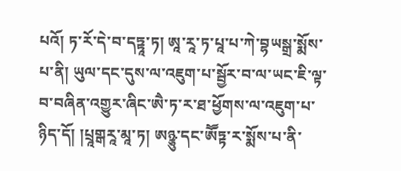པའོ། ཏ་རོ་དེ་བ་དཏྟཱ་ཏ། ཨཱ་རཱ་ཏ་པཱ་པ་ཀེ་བྷཡསྒྲ་སྨོས་པ་ནི། ཡུལ་དང་དུས་ལ་འཇུག་པ་སྦྱོར་བ་ལ་ཡང་ཇི་ལྟ་བ་བཞིན་འགྱུར་ཞིང་ཨཻ་ཏ་ར་ཐ་ཕྱོགས་ལ་འཇུག་པ་ཉིད་དོ། །པྲཱགྒརཱ་མཱ་ཏ། ཨཉྩུ་དང་ཨཽཏྟ་ར་སྨོས་པ་ནི་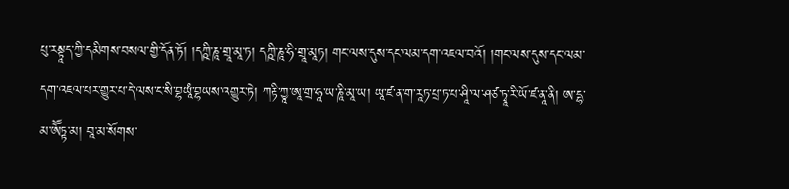པུ་རསྟཱད་ཀྱི་དམིགས་བསལ་གྱི་དོན་ཏོ། །དཀྵི་ཎཱ་གྲཱ་མཱ་ཏ། དཀྵི་ཎཱ་ཧི་གྲཱ་མཱཏ། གང་ལས་དུས་དང་ལམ་དག་འཇལ་བའོ། །གང་ལས་དུས་དང་ལམ་དག་འཇལ་པར་གྱུར་པ་དེ་ལས་ང་སི་བྷཡཱཾ་བྷཡས་འགྱུར་ཏེ། ཀརྟི་ཀྱཱ་ཨཱ་གྲ་ཧཱ་ཡ་ཎཱི་མཱ་ཡ། ཡཱ་ཛ་ན་ག་རཱཏ་པྲ་ཏ་པ་ཤཱི་ལ་ཤཙ་ཏྭཱ་རི་ཡོ་ཛ་ནཱ་ནི། ཨ་དྷ་མ་ཨཽཏྟ་མ། བཱ་མ་སོགས་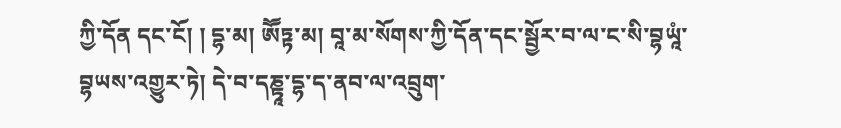ཀྱི་དོན དང་ངོ། ། དྷ་མ། ཨཽཏྟ་མ། བཱ་མ་སོགས་ཀྱི་དོན་དང་སྦྱོར་བ་ལ་ང་སི་བྷཡཱཾ་བྷཡས་འགྱུར་ཏེ། དེ་བ་དཎྟཱ་དྷ་ད་ནབ་ལ་འབྲུག་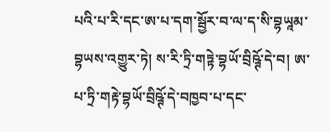པའི་པ་རི་དང་ཨ་པ་དག་སྦྱོར་བ་ལ་ད་སི་བྷཡཱམ་བྷཡས་འགྱུར་ཏེ། ས་རི་ཏྲི་གཏྟེ་བྷཡོ་བྲིཥྚོ་དེ་བ། ཨ་པ་ཏྲི་གརྟེ་བྷཡོ་བྲིཥྚོ་དེ་བཁྱབ་པ་དང་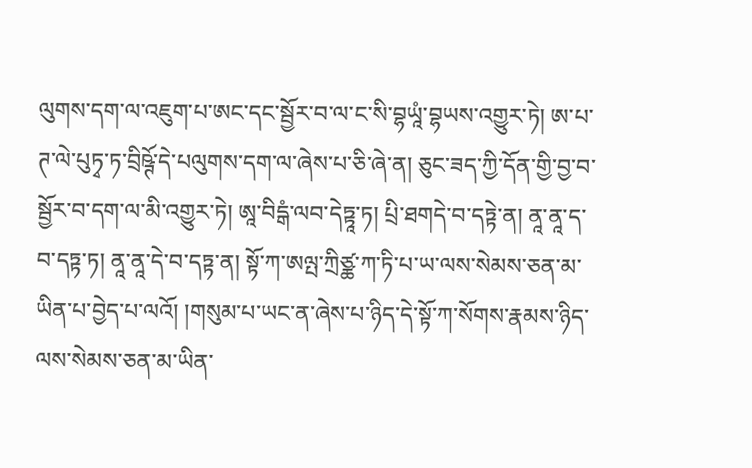ལུགས་དག་ལ་འཇུག་པ་ཨང་དང་སྦྱོར་བ་ལ་ང་སི་བྷཡཱཾ་བྷཡས་འགྱུར་ཏེ། ཨ་པ་ཊ་ལེ་པུཏྭ་ཏ་བྲིཥྚོ་དེ་པལུགས་དག་ལ་ཞེས་པ་ཅི་ཞེ་ན། ཅུང་ཟད་ཀྱི་དོན་གྱི་བྱ་བ་སྦྱོར་བ་དག་ལ་མི་འགྱུར་ཏེ། ཨཱ་བིདྒཾ་ལབ་དེཏྟཱ་ཏ། པྲི་ཐགདེ་བ་དཏྟེ་ན། ནཱ་ནཱ་ད་བ་དཏྟ་ཏ། ནཱ་ནཱ་དེ་བ་དཏྟ་ན། སྟོ་ཀ་ཨལྤ་ཀྲིཙྪ་ཀ་ཏི་པ་ཡ་ལས་སེམས་ཅན་མ་ཡིན་པ་བྱེད་པ་ལའོ། །གསུམ་པ་ཡང་ན་ཞེས་པ་ཉིད་དེ་སྟོ་ཀ་སོགས་རྣམས་ཉིད་ལས་སེམས་ཅན་མ་ཡིན་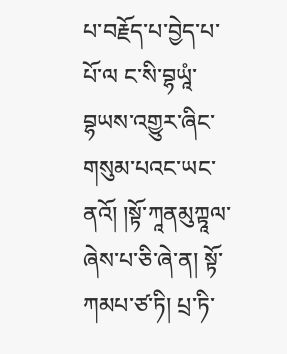པ་བརྗོད་པ་བྱེད་པ་པོ་ལ ང་སི་བྷཡཱཾ་བྷཡས་འགྱུར་ཞིང་གསུམ་པའང་ཡང་ནའོ། །སྟོ་ཀཱནམུཀྟཱལ་ཞེས་པ་ཅི་ཞེ་ན། སྟོ་ཀམཔ་ཙ་ཏི། པྲ་ཏི་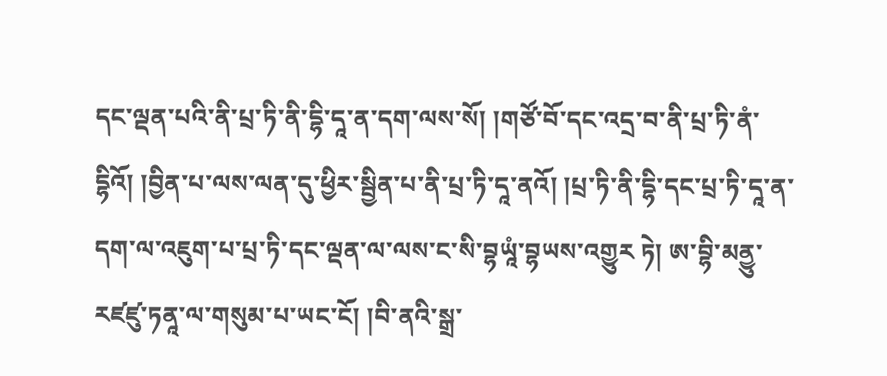དང་ལྡན་པའི་ནི་པྲ་ཏི་ནི་དྷི་དཱ་ན་དག་ལས་སོ། །གཙོ་བོ་དང་འདྲ་བ་ནི་པྲ་ཏི་ནཾ་དྷིའོ། །བྱིན་པ་ལས་ལན་དུ་ཕྱིར་སྦྱིན་པ་ནི་པྲ་ཏི་དཱ་ནའོ། །པྲ་ཏི་ནི་དྷི་དང་པྲ་ཏི་དཱ་ན་དག་ལ་འཇུག་པ་པྲ་ཏི་དང་ལྡན་ལ་ལས་ང་སི་བྷཡཱཾ་བྷཡས་འགྱུར ཏེ། ཨ་བྷི་མནྱུ་རཛཛུ་ཏནཱ་ལ་གསུམ་པ་ཡང་ངོ། །བི་ནའི་སྒྲ་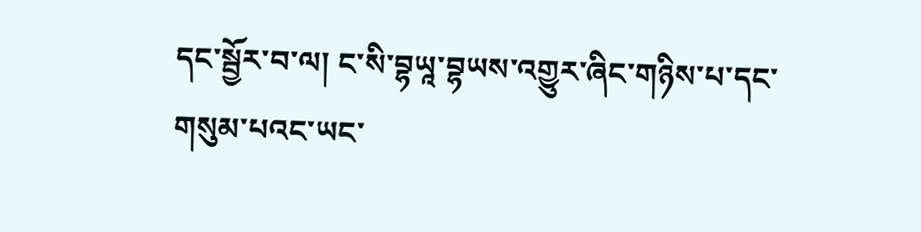དང་སྦྱོར་བ་ལ། ང་སི་བྷཡཱ་བྷཡས་འགྱུར་ཞིང་གཉིས་པ་དང་གསུམ་པའང་ཡང་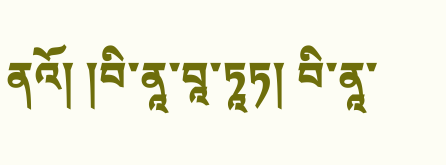ནའོ། །བི་ནཱ་བཱ་ཏཱཏ། བི་ནཱ་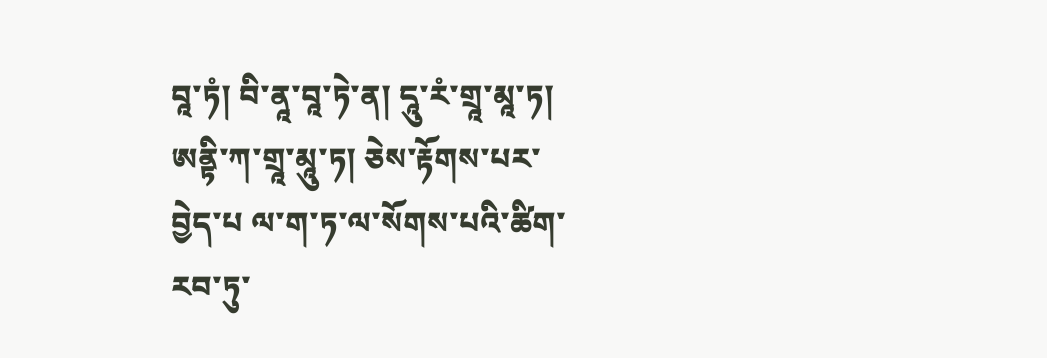བཱ་ཏཾ། བི་ནཱ་བཱ་ཏེ་ན། དཱུ་རཾ་གྲཱ་མཱ་ཏ། ཨནྟི་ཀ་གྲཱ་མཱུ་ཏ། ཅེས་རྟོགས་པར་བྱེད་པ ལ་ག་ཏ་ལ་སོགས་པའི་ཚིག་རབ་ཏུ་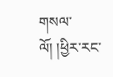གསལ་ལོ། །ཕྱིར་རང་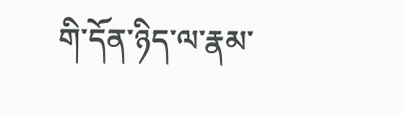གི་དོན་ཉིད་ལ་རྣམ་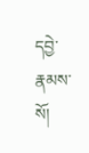དབྱེ་རྣམས་སོ།